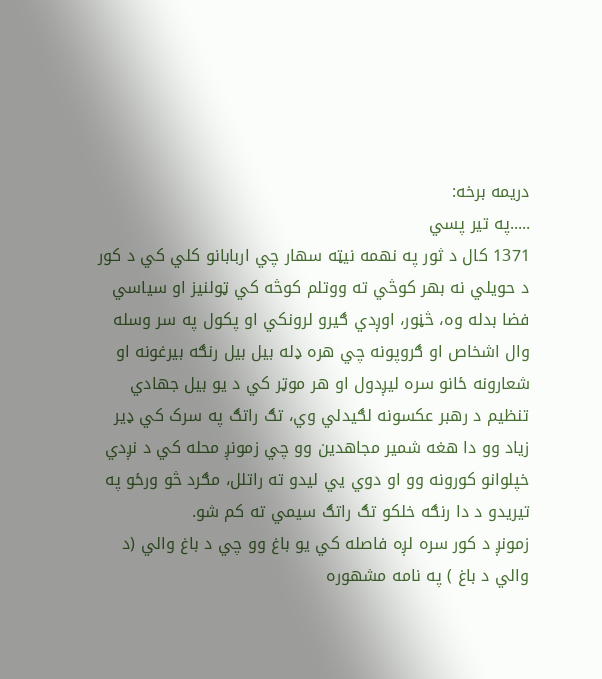دریمه برخه:
.....په تیر پسي
1371 کال د ثور په نهمه نیټه سهار چي اربابانو کلي کي د کور د حویلي نه بهر کوڅي ته ووتلم کوڅه کي ټولنیز او سیاسي فضا بدله وه، څڼور، اوږدي ګیرو لرونکي او پکول په سر وسله وال اشخاص او ګروپونه چي هره ډله بیل بیل رنګه بیرغونه او شعارونه ځانو سره لیږدول او هر موټر کي د یو بیل جهادي تنظیم د رهبر عکسونه لګیدلي وي، تګ راتګ په سرک کي ډير زیاد وو دا هغه شمیر مجاهدین وو چي زمونږ محله کي د نږدي خپلوانو کورونه وو او دوي يي لیدو ته راتلل، مګرد څو ورځو په تیریدو د دا رنګه خلکو تګ راتګ سیمي ته کم شو.
زمونږ د کور سره لږه فاصله کي یو باغ وو چي د باغ والي (د والي د باغ ) په نامه مشهوره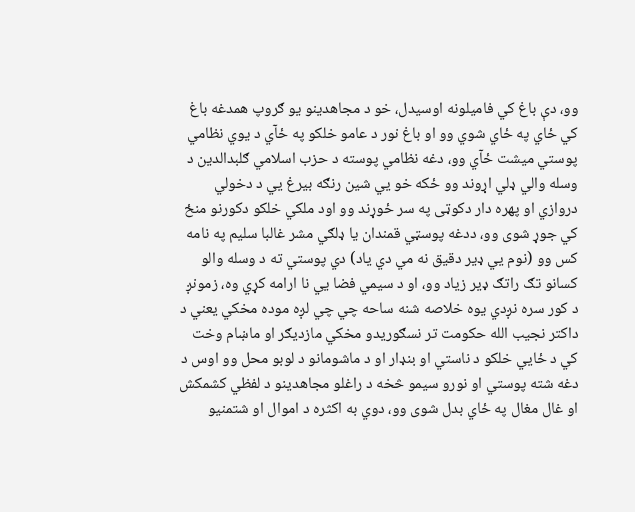وو، دې باغ کي فامیلونه اوسیدل، خو د مجاهدینو یو ګروپ همدغه باغ کي ځاي په ځاي شوي وو او باغ نور د عامو خلکو په ځآي د یوي نظامي پوستي میشت ځآي وو، دغه نظامي پوسته د حزب اسلامي ګلبدالدین د وسله والي ډلي اړوند وو ځکه خو يي شین رنګه بیرغ يي د دخولي دروازي او پهره دار دکوټی په سر ځوړند وو اود ملکي خلکو دکورنو منځ کي جوړ شوی وو، ددغه پوسټي قمندان یا ډلګي مشر غالبا سلیم په نامه کس وو (نوم يي ډیر دقیق نه مي دي یاد) دي پوستي ته د وسله والو کسانو تګ راتګ ډیر زیاد وو، او د سیمي فضا يي نا ارامه کړي وه، زمونږ د کور سره نږدي یوه خلاصه شنه ساحه چي چي لږه موده مخکي یعني د داکتر نجیب الله حکومت تر نسګوریدو مخکي مازدیګر او ماښام وخت کي د ځايي خلکو د ناستي او بنډار او د ماشومانو د لوبو محل وو اوس د دغه شته پوستي او نورو سیمو څخه د راغلو مجاهدینو د لفظي کشمکش او غال مغال په ځاي بدل شوی وو، دوي به اکثره د اموال او شتمنیو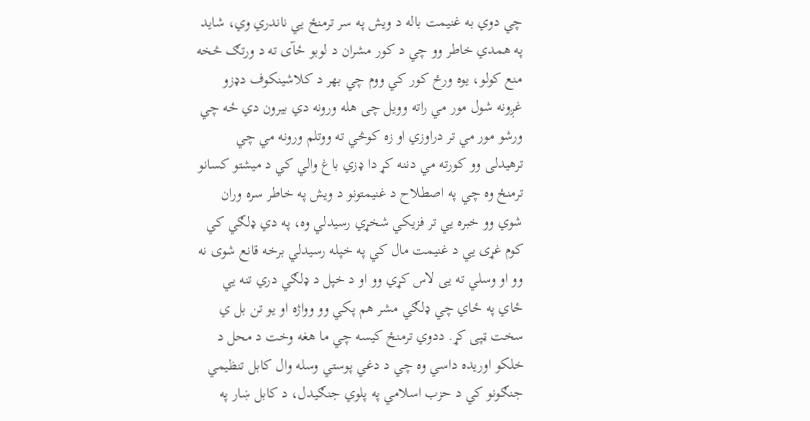چي دوي به غنیمت باله د ویش په سر ترمنځ يي ناندري وي، شاید په همدي خاطر وو چي د کور مشران د لوبو ځآی ته د ورتګ څخه منع کولو، یوه ورځ کور کي ووم چي بهر د کلاشینکوف دډزو غږونه شول مور مي راته وویل چی هله ورونه دي بیرون دي ځه چي ورشو مور مي تر دراوزي او زه کوڅي ته ووتلم ورونه مي چي ترهیدلی وو کورته مي دننه کړ دا ډزي باغ والي کي د میشتو کسانو ترمنځ وه چي په اصطلاح د غنیمتونو د ویش په خاطر سره وران شوي وو خبره يي تر فزیکي شخړي رسیدلي وه، په دي ډلګي کي کوم غړی يي د غنیمت مال کي په خپله رسیدلي برخه قانع شوی نه وو او وسلي ته يی لاس کړي وو او د خپل د ډلګي دري تنه يي ځاي په ځاي چي ډلګي مشر هم پکي وو وواژه او یو تن بل ي سخت ټپی کړ. ددوي ترمنځ کیسه چي ما هغه وخت د محل د خلکو اوریده داسي وه چي د دغي پوستي وسله وال کابل تنظیمي جنګونو کي د حزب اسلامي په پلوي جنګیدل، د کابل ښار په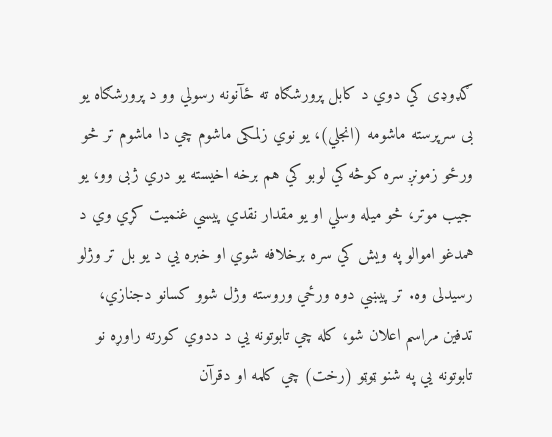ګډوډی کي دوي د کابل پرورشګاه ته ځآنونه رسولي وو د پرورشګاه یو بی سرپرسته ماشومه (انجلي)، یو نوي زلمکی ماشوم چي دا ماشوم تر څو ورځو زمونږ سره کوڅه کي لوبو کي هم برخه اخیسته یو دري ژبی وو، یو جیب موتر، څو میله وسلي او یو مقدار نقدي پیسي غنمیت کړي وي د همدغو اموالو په ویش کي سره برخلافه شوي او خبره يي د یو بل تر وژلو رسیدلی وه. تر پیښي دوه ورځي وروسته وژل شوو کسانو دجنازي، تدفین مراسم اعلان شو، کله چي تابوتونه يي د ددوي کورته راوړه نو تابوتونه يي په شنو ټوټو (رخت) چي کلمه او دقرآن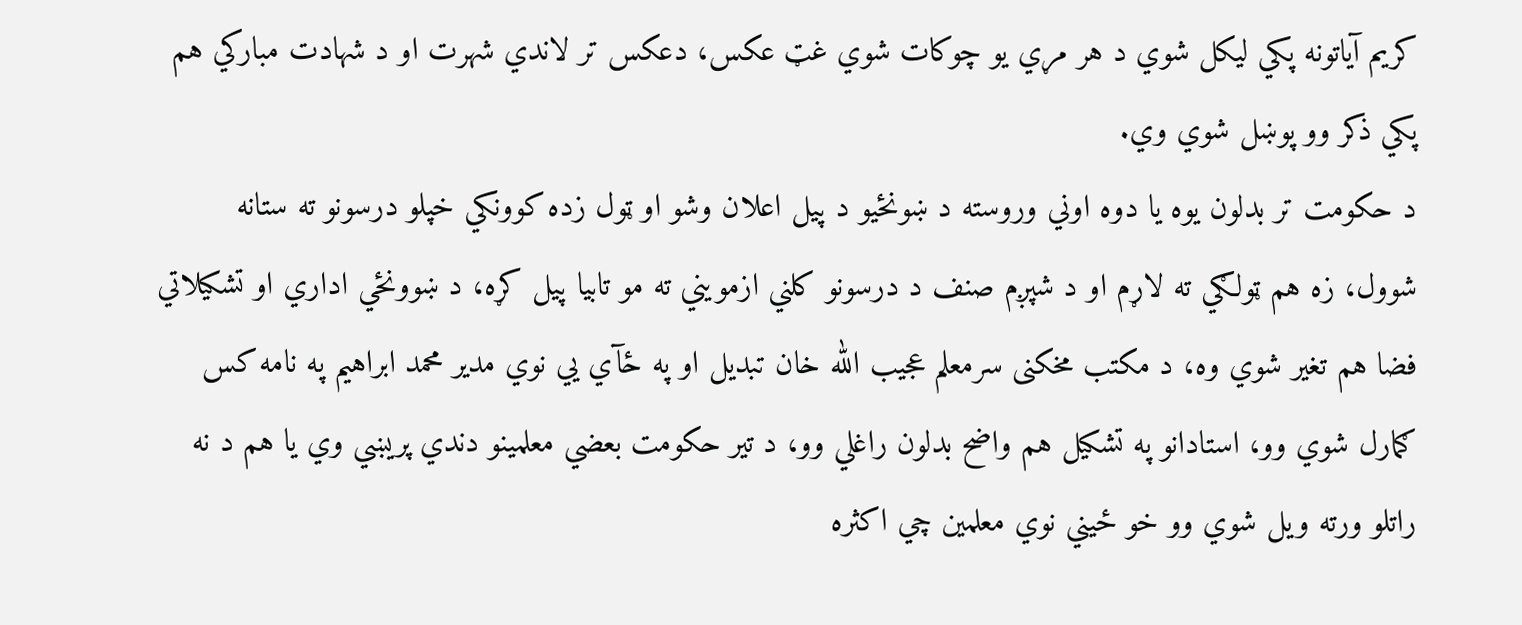کریم آیاتونه پکي لیکل شوي د هر مړي یو چوکات شوي غټ عکس، دعکس تر لاندي شهرت او د شهادت مبارکي هم پکي ذکر وو پوښل شوي وي.
د حکومت تر بدلون یوه یا دوه اوني وروسته د ښونځیو د پيل اعلان وشو او ټول زده کوونکي خپلو درسونو ته ستانه شوول، زه هم ټولګي ته لاړم او د شپږم صنف د درسونو کلني ازمویني ته مو تابیا پيل کړه، د ښوونځي اداري او تشکیلاتي فضا هم تغیر شوي وه، د مکتب مخکنی سرمعلم عجیب الله خان تبدیل او په ځآي يي نوي مدیر محمد ابراهیم په نامه کس ګمارل شوي وو، استادانو په تشکیل هم واضح بدلون راغلي وو، د تیر حکومت بعضي معلمینو دندي پریښي وي یا هم د نه راتلو ورته ویل شوي وو خو ځیني نوي معلمین چي اکثره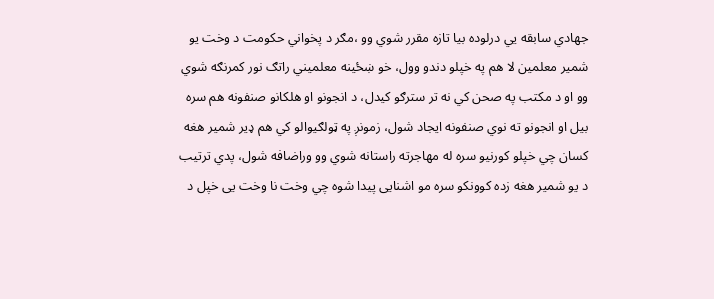جهادي سابقه يي درلوده بیا تازه مقرر شوي وو ،مګر د پخواني حکومت د وخت یو شمیر معلمین لا هم په خپلو دندو وول، خو ښځینه معلمیني راتګ نور کمرنګه شوي وو او د مکتب په صحن کي نه تر سترګو کیدل، د انجونو او هلکانو صنفونه هم سره بیل او انجونو ته نوي صنفونه ایجاد شول، زمونږ په ټولګیوالو کي هم ډیر شمیر هغه کسان چي خپلو کورنیو سره له مهاجرته راستانه شوي وو وراضافه شول، پدي ترتیب د یو شمیر هغه زده کوونکو سره مو اشنايی پیدا شوه چي وخت نا وخت يی خپل د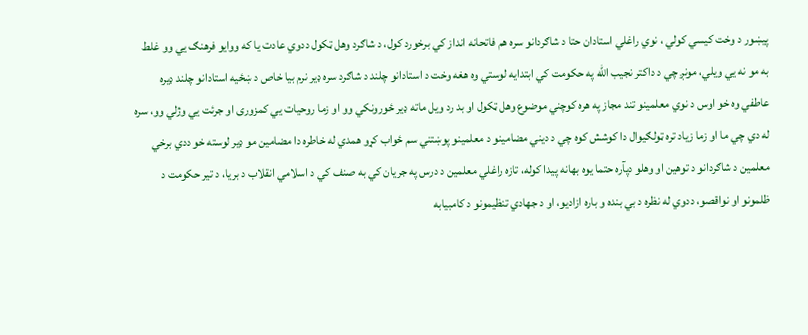پیښور د وخت کیسي کولي ، نوي راغلي استادان حتا د شاګردانو سره هم فاتحانه انداز کي برخورد کول، د شاګرد وهل ټکول ددوي عادت یا که ووایو فرهنګ يي وو غلط به مو نه يي ویلي، مونږ چي د داکتر نجیب الله په حکومت کي ابتدایه لوستي وه هغه وخت د استادانو چلند د شاګرد سره ډير نرم بیا خاص د ښځیه استادانو چلند ډیره عاطفي وه خو اوس د نوي معلمینو تند مجاز په هره کوچني موضوع وهل ټکول او بد رد ویل ماته ډیر ځورونکي وو او زما روحیات يي کمزوری او جرئت يي وژلي وو، سره له دي چي ما او زما زیاد تره ټولګیوال دا کوشش کوه چي د دیني مضامینو د معلمینو پوښتني سم ځواب کړو همدي له خاطره دا مضامین مو ډیر لوسته خو ددي برخي معلمین د شاګردانو د توهین او وهلو دپآره حتما یوه بهانه پیدا کوله، تازه راغلي معلمین د درس په جریان کي به صنف کي د اسلامي انقلاب د بریا، د تیر حکومت د ظلمونو او نواقصو، ددوي له نظره د بي بنده و باره ازادیو، او د جهادي تنظیمونو د کامبیابه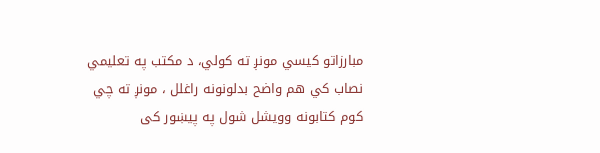مبارزاتو کیسي مونږ ته کولي، د مکتب په تعلیمي نصاب کي هم واضح بدلونونه راغلل ، مونږ ته چي کوم کتابونه وویشل شول په پیښور کی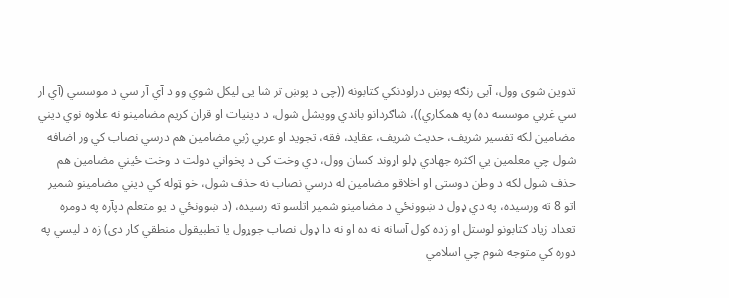تدوین شوی وول، آبی رنګه پوښ درلودنکي کتابونه ((چی د پوښ تر شا یی لیکل شوي وو د آي آر سي د موسسي (آي ار سي غربي موسسه ده) په همکاري))، شاګردانو باندي وویشل شول، د دینیات او قران کریم مضامینو نه علاوه نوي دیني مضامین لکه تفسیر شریف، حدیث شریف، عقاید، فقه، تجوید او عربي ژبي مضامین هم درسي نصاب کي ور اضافه شول چي معلمین يي اکثره جهادي ډلو اړوند کسان وول، دي وخت کی د پخواني دولت د وخت ځیني مضامین هم حذف شول لکه د وطن دوستی او اخلاقو مضامین له درسي نصاب نه حذف شول، خو ټوله کي ديني مضامینو شمیر اتو 8 ته ورسیده، په دي ډول د ښوونځي د مضامینو شمیر اتلسو ته رسیده، (د ښوونځي د یو متعلم دپآره په دومره تعداد زیاد کتابونو لوستل او زده کول آسانه نه ده او نه دا ډول نصاب جوړول یا تطبیقول منطقي کار دی) زه د لیسي په دوره کي متوجه شوم چي اسلامي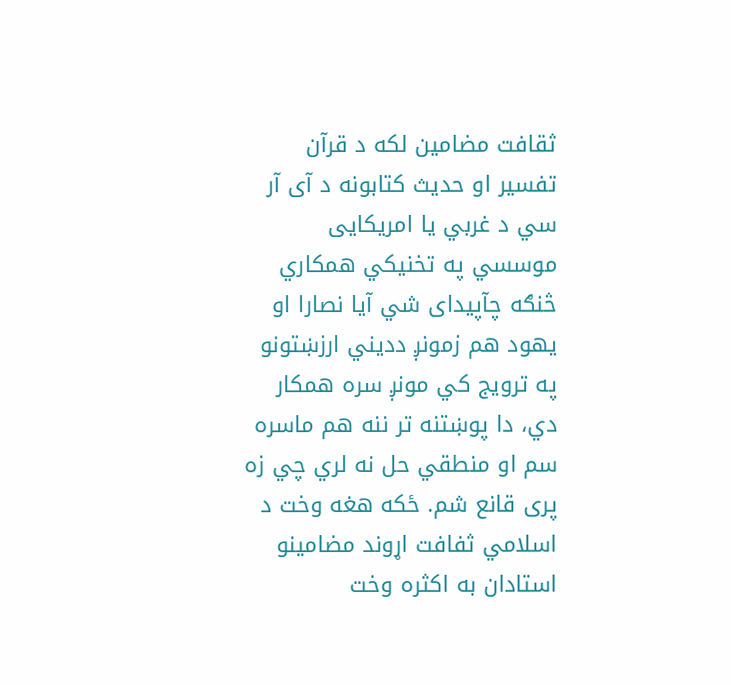ثقافت مضامین لکه د قرآن تفسیر او حدیث کتابونه د آی آر سي د غربي یا امریکايی موسسي په تخنیکي همکاري څنګه چآپیدای شي آیا نصارا او یهود هم زمونږ دديني ارزښتونو په ترویج کي مونږ سره همکار دي، دا پوښتنه تر ننه هم ماسره سم او منطقي حل نه لري چي زه پری قانع شم. ځکه هغه وخت د اسلامي ثفافت اړوند مضامینو استادان به اکثره وخت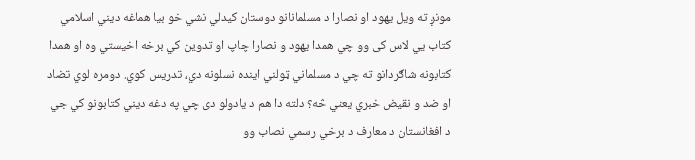مونږ ته ویل یهود او نصارا د مسلمانانو دوستان کیدلي نشي خو بیا هماغه دیني اسلامي کتاب يي لاس کی وو چي همدا یهود و نصارا چاپ او تدوین کي برخه اخیستي وه او همدا کتابونه شاګردانو ته چي د مسلماني ټولني اینده نسلونه دي، تدریس کوي. دومره لوي تضاد او ضد و نقیض خبري یعني څه؟ دلته دا هم د یادولو دی چي په دغه دیني کتابونو کي جي د افغانستان د معارف د برخي رسمي نصاب وو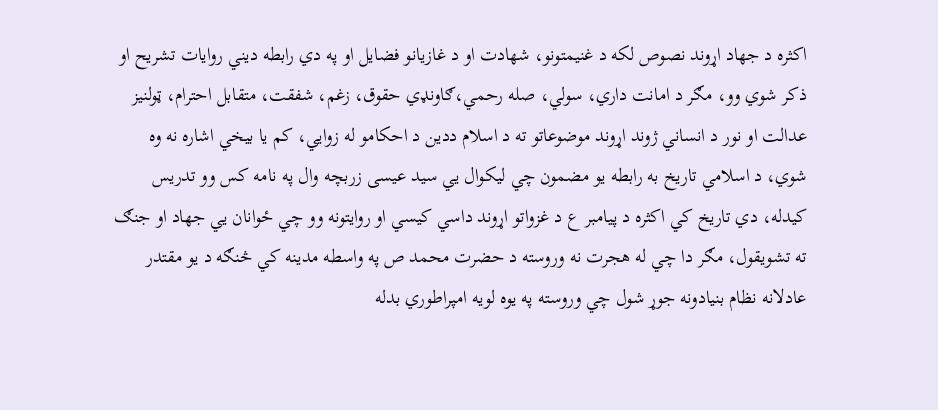اکثره د جهاد اړوند نصوص لکه د غنیمتونو، شهادت او د غازيانو فضایل او په دي رابطه ديني روایات تشریح او ذکر شوي وو، مګر د امانت داري، سولي، صله رحمي،ګاونډي حقوق، زغم، شفقت، متقابل احترام، ټولنیز عدالت او نور د انساني ژوند اړوند موضوعاتو ته د اسلام ددين د احکامو له زوايي، کم یا بیخي اشاره نه وه شوي، د اسلامي تاریخ به رابطه یو مضمون چي لیکوال يي سید عیسی زربچه وال په نامه کس وو تدریس کیدله، دي تاریخ کي اکثره د پیامبر ع د غزواتو اړوند داسي کیسي او روایتونه وو چي ځوانان يي جهاد او جنګ ته تشویقول، مګر دا چي له هجرت نه وروسته د حضرت محمد ص په واسطه مدینه کي څنګه د یو مقتدر عادلانه نظام بنیادونه جوړ شول چي وروسته په یوه لویه امپراطوري بدله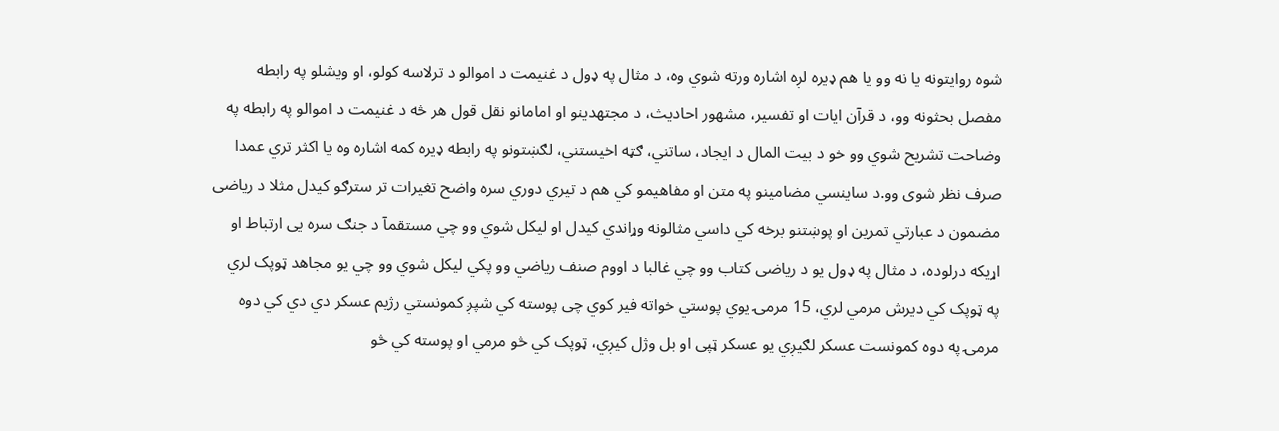شوه روایتونه یا نه وو یا هم ډیره لږه اشاره ورته شوي وه، د مثال په ډول د غنیمت د اموالو د ترلاسه کولو، او ویشلو په رابطه مفصل بحثونه وو، د قرآن ایات او تفسیر، مشهور احادیث، د مجتهدینو او امامانو نقل قول هر څه د غنیمت د اموالو په رابطه په وضاحت تشریح شوي وو خو د بیت المال د ایجاد، ساتني، ګټه اخیستني، لګښتونو په رابطه ډيره کمه اشاره وه یا اکثر تري عمدا صرف نظر شوی وو.د ساینسي مضامینو په متن او مفاهیمو کي هم د تیري دوري سره واضح تغیرات تر سترګو کیدل مثلا د ریاضی مضمون د عبارتي تمرین او پوښتنو برخه کي داسي مثالونه وړاندي کیدل او لیکل شوي وو چي مستقمآ د جنګ سره يی ارتباط او اړیکه درلوده، د مثال په ډول یو د ریاضی کتاب وو چي غالبا د اووم صنف ریاضي وو پکي لیکل شوي وو چي یو مجاهد ټوپک لري په ټوپک کي دیرش مرمي لري، 15 مرمۍ یوي پوستي خواته فیر کوي چی پوسته کي شپږ کمونستي رژیم عسکر دي دي کي دوه مرمۍ په دوه کمونست عسکر لګیږي یو عسکر ټپی او بل وژل کیږي، ټوپک کي څو مرمي او پوسته کي څو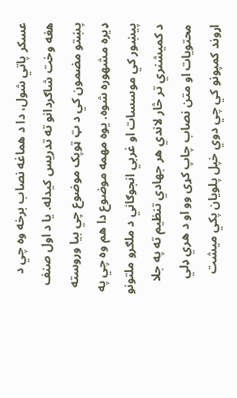عسکر پاتي شول، دا د هماغه نصاب برخه وه چي د هغه وخت شاګردانو ته تدریس کیدله. یا د اول صنف پښتو مضمون کي د ټ ټوپک موضوع چي بیا وروسته ډیره مشهوره شوه. یوه مهمه موضوع دا هم وه چي په پیښور کي موسسات او غربي انجوګاني د ملګرو ملتونو د کمیشنري تر څار لاندي هر جهادي تنظیم ته په جلا محتویات او متن نصاب چاپ کړی وو او د هري ډلي اړوند کمپونو کي چي دوي خپل پلویان پکي میشت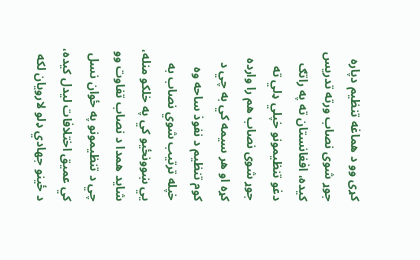کړی وو د هماغه تنظیم دپاره جوړ شوی نصاب ورته تدریس کیده، افغانستان ته په راتګ دغو تنظیمونو خپلي ډلي ته جوړ شوی نصاب هم را وارده کړه او هر سیمه کي به چي د کوم تنظیم د نفوذ ساحه وه خپله ترتیب شوي نصاب به يي ښوونځیو کي په خلکو منله، شاید همدا د نصاب تفاوت وو چي د تنظیمونو په ځوان نسل کي عمیق اختلافات لیدل کیده، د ځینو جهادي ډلو لارویان لکه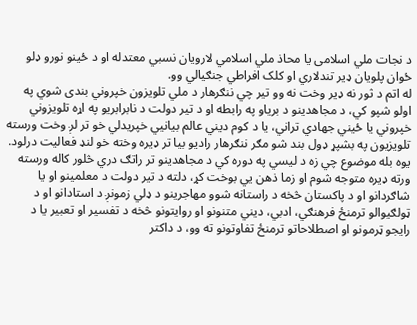د نجات ملي اسلامی یا محاذ ملي اسلامي لارویان نسبي معتدله او د ځينو نورو ډلو ځوان پلویان ډير تندلاري او کلک افراطي جنګیالي وو.
له اتم د ثور نه ډیر وخت نه وو تیر چي ننګرهار د ملي تلویزون خپروني بندی شوي په اولو شپو کي، د مجاهدینو د بریاو په رابطه او د تیر دولت د نابرابریو په اړه تلویزوني خپروني یا ځيني جهادي تراني، یا د کوم دیني عالم بیانيي خپریدلي خو تر لږ وخت ورسته تلویزیون په بشپړ ډول بند شو مګر ننګرهار رادیو بیا تر ډیره وخته خو لنډ فعالیت درلود.
یوه بله موضوع چي زه د لیسي په دوره کي د مجاهدینو تر راتګ دري څلور کاله ورسته ورته ډيره متوجه شوم او زما ذهن يي بوخت کړ، دلته د تیر دولت د معلمینو او یا شاګردانو او د پاکستان څخه د راستانه شوو مهاجرینو د ډلي زمونږ د استادانو او د ټولګیوالو ترمنځ فرهنګي، ادبي، دیني متنونو او روایتونو څخه د تفسیر او تعبیر یا د رایجو ټرمونو او اصطلاحاتو ترمنځ تفاوتونو ته وو، د داکتر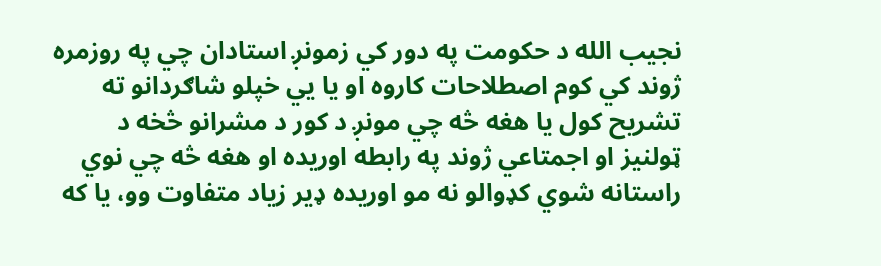نجیب الله د حکومت په دور کي زمونږ استادان چي په روزمره ژوند کي کوم اصطلاحات کاروه او یا يي خپلو شاګردانو ته تشریح کول یا هغه څه چي مونږ د کور د مشرانو څخه د ټولنیز او اجمتاعي ژوند په رابطه اوریده او هغه څه چي نوي راستانه شوي کډوالو نه مو اوریده ډير زیاد متفاوت وو، یا که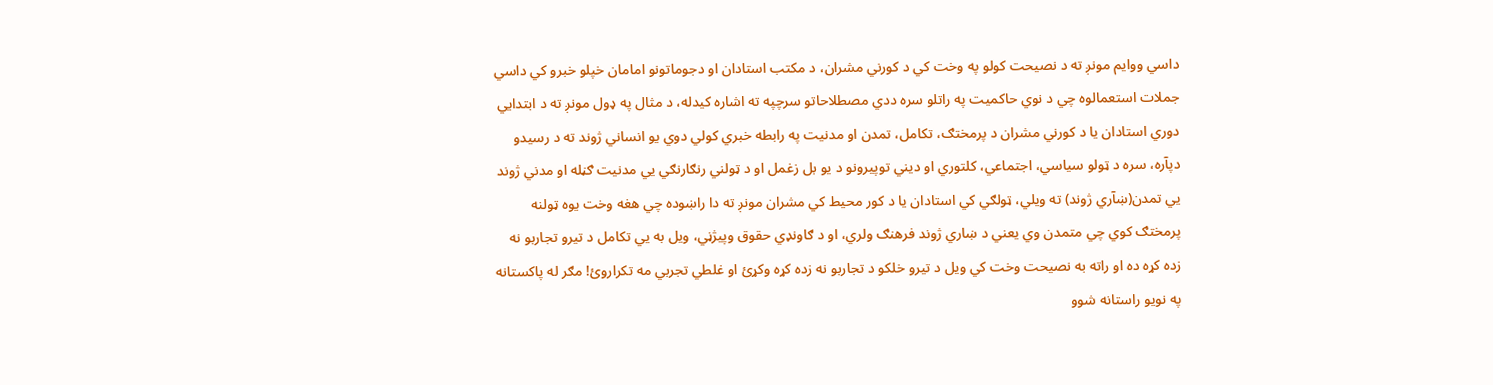داسي ووایم مونږ ته د نصیحت کولو په وخت کي د کورني مشران، د مکتب استادان او دجوماتونو امامان خپلو خبرو کي داسي جملات استعمالوه چي د نوي حاکمیت په راتلو سره ددي مصطلاحاتو سرچپه ته اشاره کیدله، د مثال په ډول مونږ ته د ابتدايي دوري استادان یا د کورني مشران د پرمختګ، تکامل، تمدن او مدنیت په رابطه خبري کولي دوي يو انساني ژوند ته د رسیدو دپآره، سره د ټولو سیاسي، اجتماعي، کلتوري او دیني توپیرونو د یو بل زغمل او د ټولني رنګارنګي يي مدنیت ګڼله او مدني ژوند يي تمدن(ښآري ژوند) ته ویلي، ټولګي کي استادان یا د کور محیط کي مشران مونږ ته دا راښوده چي هغه وخت یوه ټولنه پرمختګ کوي چي متمدن وي یعني د ښاري ژوند فرهنګ ولري، او د ګاونډي حقوق وپیژڼي، ویل به يي تکامل د تیرو تجاربو نه زده کړه ده او راته به نصیحت وخت کي ویل د تیرو خلکو د تجاربو نه زده کړه وکړئ او غلطي تجربي مه تکراروئ! مګر له پاکستانه په نویو راستانه شوو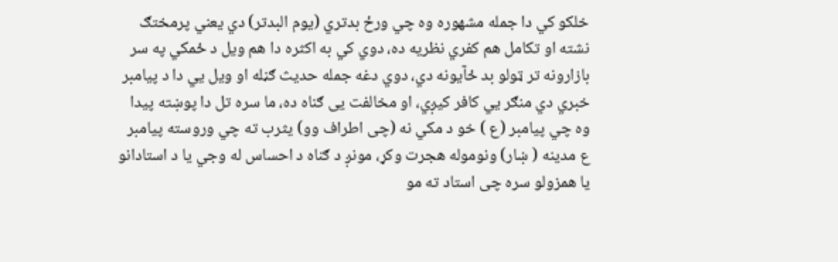خلکو کي دا جمله مشهوره وه چي ورځ بدتري (یوم البدتر) دي یعني پرمختګ نشته او تکامل هم کفري نظریه ده، دوي کي به اکثره دا هم ویل د ځمکي په سر بازارونه تر ټولو بد ځآیونه دي، دوي دغه جمله حدیث ګڼله او ویل يي دا د پیامبر خبري دي منګر يي کافر کیږي، او مخالفت يی ګناه ده، ما سره تل دا پوښته پیدا وه چي پیامبر (ع ) خو د مکي نه (چی اطراف وو) یثرب ته چي وروسته پیامبر ع مدینه ( ښار) ونوموله هجرت وکړ، مونږ د ګناه د احساس له وجي یا د استادانو یا همزولو سره چی استاد ته مو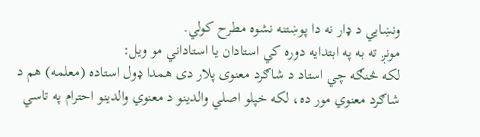ونښايي د ډار نه دا پوښتنه نشوه مطرح کولي.
مونږ ته به په ابتدایه دوره کي استادان یا استاداني مو ویل:
لکه څنګه چي استاد د شاګرد معنوی پلار دی همدا ډول استاده (معلمه) هم د شاګرد معنوي مور ده، لکه خپلو اصلي والدینو د معنوي والدینو احترام په تاسي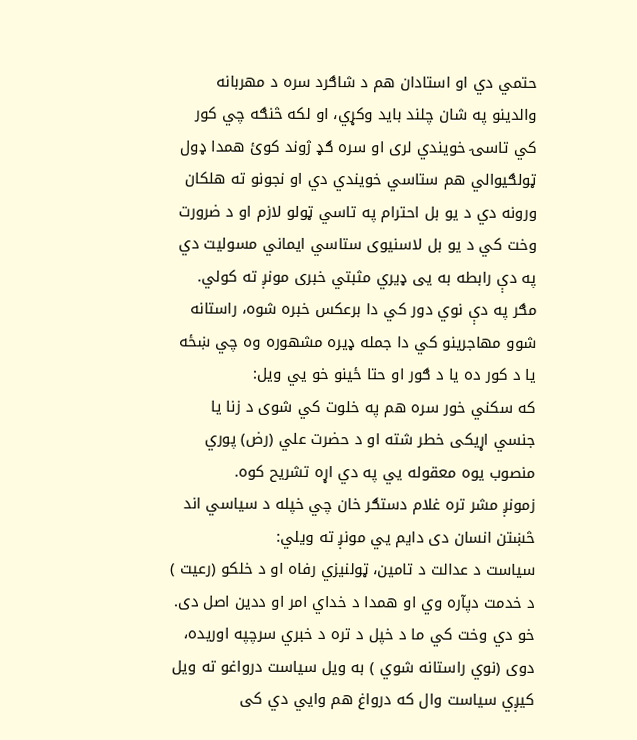حتمي دي او استادان هم د شاګرد سره د مهربانه والدینو په شان چلند باید وکړي، او لکه څنګه چي کور کي تاسۍ خویندي لری او سره ګډ ژوند کوئ همدا ډول ټولګیوالي هم ستاسي خویندي دي او نجونو ته هلکان ورونه دي د یو بل احترام په تاسي ټولو لازم او د ضرورت وخت کي د یو بل لاسنیوی ستاسي ایماني مسولیت دي په دې رابطه به يی ډیري مثبتي خبری مونږ ته کولي.
مګر په دې نوي دور کي دا برعکس خبره شوه، راستانه شوو مهاجرینو کي دا جمله ډيره مشهوره وه چي ښځه یا د کور ده یا د ګور او حتا ځینو خو يي ویل:
که سکني خور سره هم په خلوت کي شوی د زنا یا جنسي اړیکی خطر شته او د حضرت علي (رض) پوري منصوب یوه معقوله يي په دي اړه تشریح کوه.
زمونږ مشر تره غلام دستګر خان چي خپله د سیاسي اند څښتن انسان دی دایم يي مونږ ته ویلي:
سیاست د عدالت د تامین، ټولنیزي رفاه او د خلکو (رعیت ) د خدمت دپآره وي او همدا د خداي امر او ددین اصل دی.
خو دي وخت کي ما د خپل د تره د خبري سرچپه اوریده، دوی (نوي راستانه شوي ) به ویل سیاست درواغو ته ویل کیږي سیاست وال که درواغ هم وايي دي کی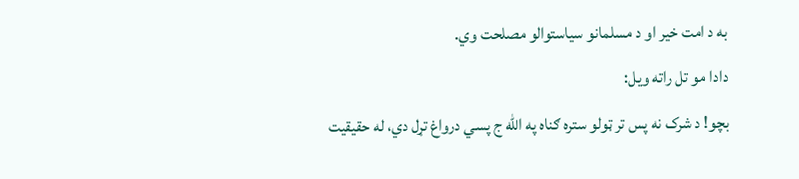به د امت خیر او د مسلمانو سیاستوالو مصلحت وي.
دادا مو تل راته ویل:
بچو! د شرک نه پس تر ټولو ستره ګناه په الله ج پسي درواغ تړل دي، له حقیقیت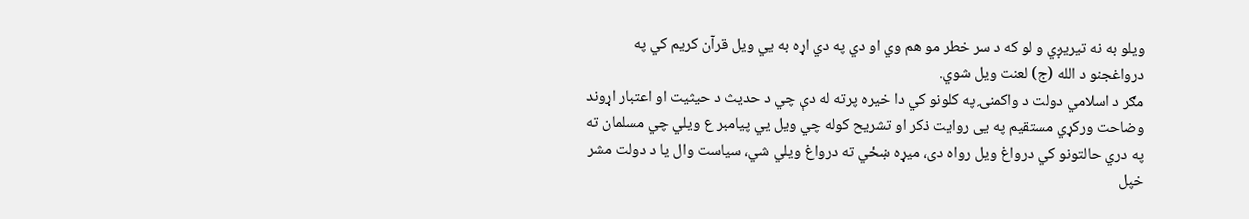ویلو به نه تیریږي و لو که د سر خطر مو هم وي او دي په دي اړه به يي ویل قرآن کریم کي په درواغجنو د الله (ج) لعنت ویل شوي.
مګر د اسلامي دولت د واکمنۍ په کلونو کي دا خیره پرته له دې چي د حدیث د حیثیت او اعتبار اړوند وضاحت ورکړي مستقیم په يی روایت ذکر او تشریح کوله چي ویل يي پیامبر ع ویلي چي مسلمان ته په دري حالتونو کي درواغ ویل رواه دی، میړه ښځي ته درواغ ویلي شي، سیاست وال یا د دولت مشر خپل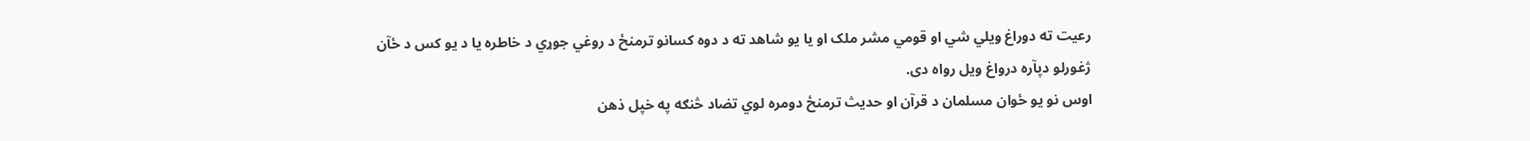رعیت ته دوراغ ویلي شي او قومي مشر ملک او یا یو شاهد ته د دوه کسانو ترمنځ د روغي جوړي د خاطره یا د یو کس د ځآن ژغورلو دپآره درواغ ویل رواه دی.
اوس نو یو ځوان مسلمان د قرآن او حدیث ترمنځ دومره لوي تضاد څنګه په خپل ذهن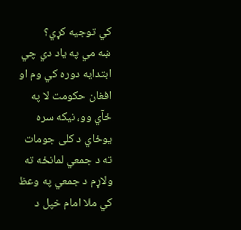کي توجیه کړي؟
ښه مي په یاد دي چي ابتدایه دوره کي وم او افغان حکومت لا په ځآي وو، نیکه سره یوځاي د کلی جومات ته د جمعي لمانځه ته ولاړم د جمعي په وعظ کي ملا امام خپل د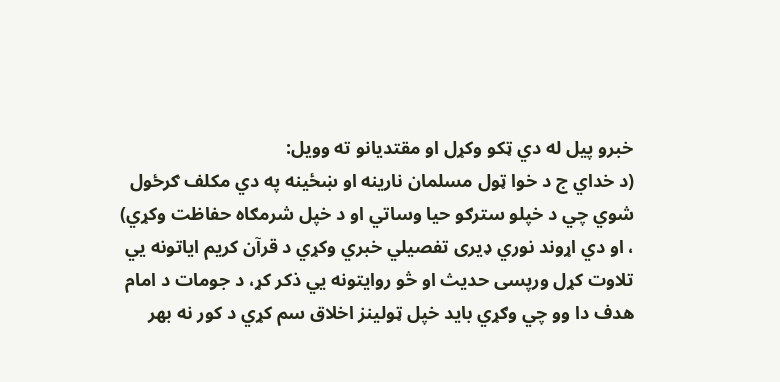خبرو پیل له دي ټکو وکړل او مقتدیانو ته وویل:
(د خداي ج د خوا ټول مسلمان نارینه او ښځینه په دي مکلف ګرځول شوي چي د خپلو سترګو حیا وساتي او د خپل شرمګاه حفاظت وکړي) ، او دي اړوند نوري ډیری تفصیلي خبري وکړي د قرآن کریم ایاتونه يي تلاوت کړل ورپسی حدیث او څو روایتونه يي ذکر کړ، د جومات د امام هدف دا وو چي وګړي باید خپل ټولینز اخلاق سم کړي د کور نه بهر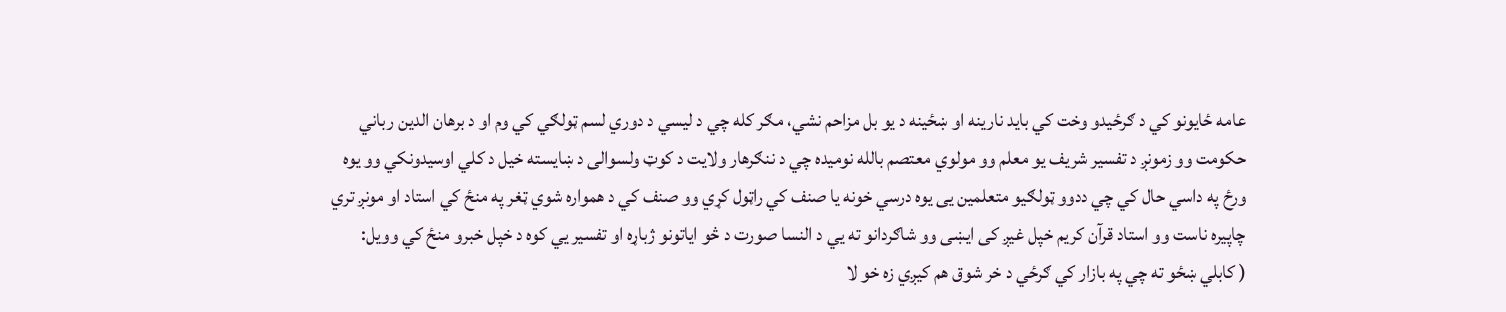عامه ځایونو کي د ګرځیدو وخت کي باید نارینه او ښځینه د یو بل مزاحم نشي، مګر کله چي د لیسي د دوري لسم ټولګي کي وم او د برهان الدین رباني حکومت وو زمونږ د تفسیر شریف یو معلم وو مولوي معتصم بالله نومیده چي د ننګرهار ولایت د کوټ ولسوالی د ښایسته خیل د کلي اوسیدونکي وو یوه ورځ په داسي حال کي چي ددوو ټولګیو متعلمین يی یوه درسي خونه یا صنف کي راټول کړي وو صنف کي د همواره شوي ټغر په منځ کي استاد او مونږ تري چاپیره ناست وو استاد قرآن کریم خپل غیږ کی ایښی وو شاګردانو ته يي د النسا صورت د څو ایاتونو ژباړه او تفسیر يي کوه د خپل خبرو منځ کي وویل:
( کابلي ښځو ته چي په بازار کي ګرځي د خر شوق هم کیږي زه خو لا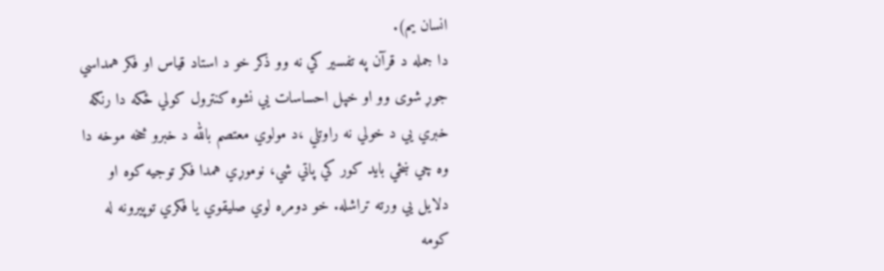انسان یم).
دا جمله د قرآن په تفسیر کي نه وو ذکر خو د استاد قیاس او فکر همداسي جوړ شوی وو او خپل احساسات يي نشوه کنترول کولي ځکه دا رنګه خبري يي د خولي نه راوتلي ،د مولوي معتصم بالله د خبرو څخه موخه دا وه چي ښځي باید کور کي پاتي شي، نوموړي همدا فکر توجیه کوه او دلایل يي ورته تراشله. خو دومره لوي صلیقوي یا فکري توپیرونه له کومه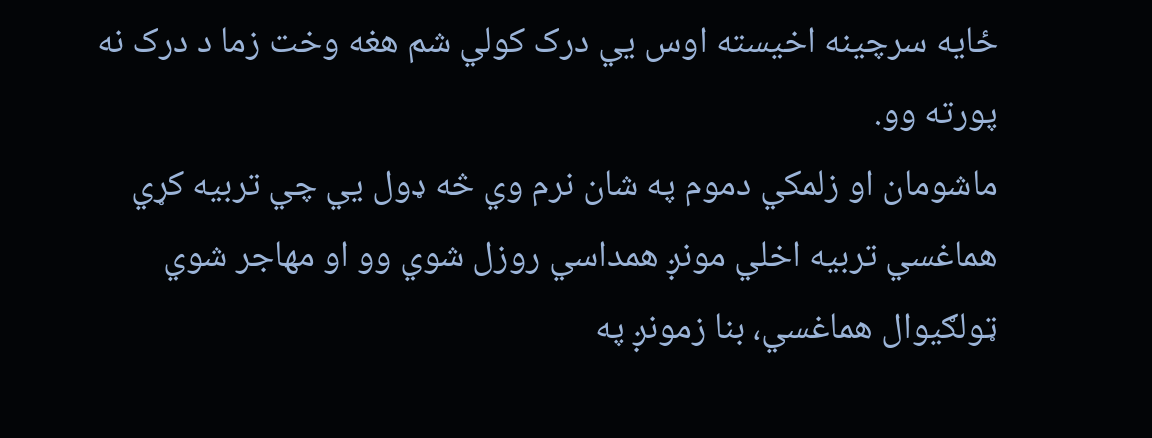ځايه سرچینه اخیسته اوس يي درک کولي شم هغه وخت زما د درک نه پورته وو.
ماشومان او زلمکي دموم په شان نرم وي څه ډول يي چي تربیه کړي هماغسي تربیه اخلي مونږ همداسي روزل شوي وو او مهاجر شوي ټولګیوال هماغسي، بنا زمونږ په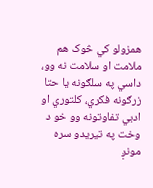همزولو کي څوک هم ملامت او سلامت نه وو، داسي په سلګونه یا حتا زرګونه فکري، کلتوري او ادبي تفاوتونه وو خو د وخت په تیریدو سره مونږ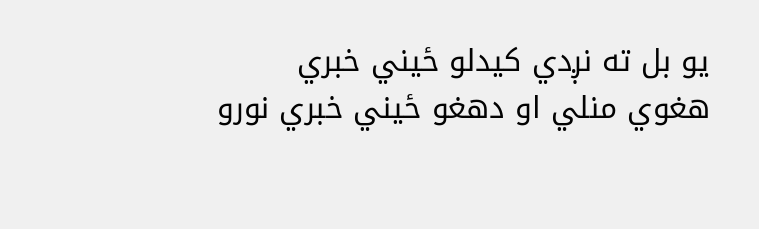یو بل ته نږدي کیدلو ځیني خبري هغوي منلي او دهغو ځیني خبري نورو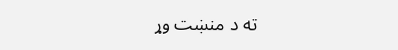ته د منښت وړ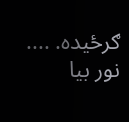ګرځیده. ....
نور بیا